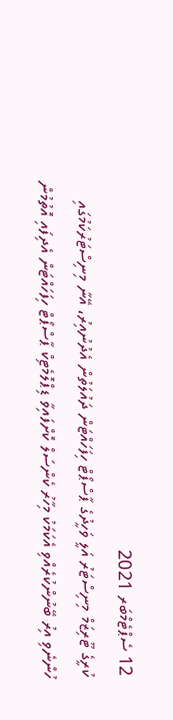12 ސެޕްޓެމްބަރ 2021
ކުރީގެ ޓޫރިޒަމް މިނިސްޓަރު އަލީ ވަހީދުގެ ޕާސްޕޯޓް ހިފަހައްޓަން ދައުލަތުން އެދުނުއިރު، އޭނާ މިނިސްޓަރުކަމުގައި ހުންނެވި އިރު ބޭނުންކުރެއްވި އެކަމަކު މިހާރު ކެންސަލް ކޮށްފައިވާ ޑިޕްލޮމެޓިކް ޕާސްޕޯޓް ހިފަހައްޓަން އެދިފައި އޮތުމުން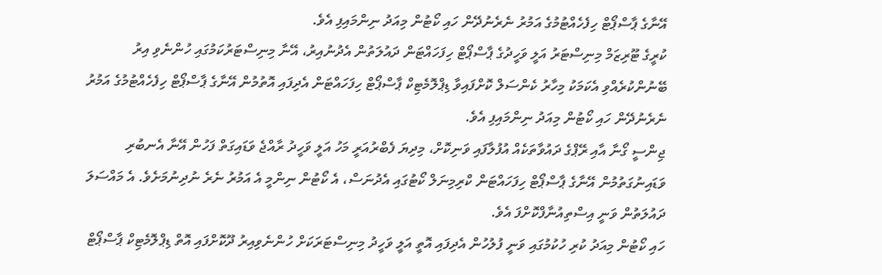އޭނާގެ ޕާސްޕޯޓް ހިފެހެއްޓުމުގެ އަމުރު ނެރެނުދޭން ހައި ކޯޓުން މިއަދު ނިންމައިފި އެވެ.
ކުރީގެ ޓޫރިޒަމް މިނިސްޓަރު އަލީ ވަހީދުގެ ޕާސްޕޯޓް ހިފަހައްޓަން ދައުލަތުން އެދުނުއިރު، އޭނާ މިނިސްޓަރުކަމުގައި ހުންނެވި އިރު ބޭނުންކުރެއްވި އެކަމަކު މިހާރު ކެންސަލް ކޮށްފައިވާ ޑިޕްލޮމެޓިކް ޕާސްޕޯޓް ހިފަހައްޓަން އެދިފައި އޮތުމުން އޭނާގެ ޕާސްޕޯޓް ހިފެހެއްޓުމުގެ އަމުރު ނެރެނުދޭން ހައި ކޯޓުން މިއަދު ނިންމައިފި އެވެ.
ޖިންސީ ގޯނާ އާއި ރޭޕްގެ ދައުވާތަކެއް އުފުލާފައި ވަނިކޮށް، މިދިޔަ ފެބްރުއަރީ މަހު އަލީ ވަހީދު ރާއްޖެ ވަޑައިގަތް ފަހުން އޭނާ އެނބުރި ވަޑައިނުގަތުމުން އޭނާގެ ޕާސްޕޯޓް ހިފަހައްޓަން ކްރިމިނަލް ކޯޓުގައި އެދުނަސް، އެ ކޯޓުން ނިންމީ އެ އަމުރު ނެރެ ނުދިނުމަށެވެ. އެ މައްސަލަ ދައުލަތުން ވަނީ އިސްތިއުނާފްކޮށްފަ އެވެ.
ހައި ކޯޓުން މިއަދު ކުރި ހުކުމުގައި ވަނީ ފުލުހުން އެދިފައި އޮތީ އަލީ ވަހީދު މިނިސްޓަރަކަށް ހުންނެވިއިރު ދޫކޮށްފައި އޮތް ޑިޕްލޮމެޓިކް ޕާސްޕޯޓް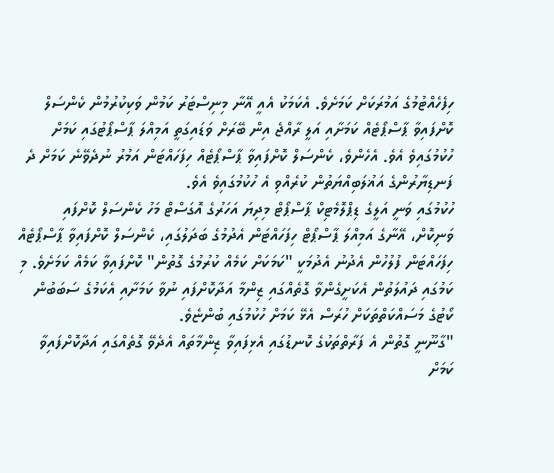ހިފެހެއްޓުމުގެ އަމުރަކަށް ކަމަށެވެ. އެކަމަކު އެއީ އޭނާ މިނިސްޓަރު ކަމުން ވަކިކުރުމުން ކެންސަލް ކޮށްފައިވާ ޕާސްޕޯޓެއް ކަމަށާއި އަލީ ރާއްޖެ އިން ބޭރަށް ވަޑައިގަތީ އަމިއްލަ ޕާސްޕޯޓުގައި ކަމަށް ހުކުމުގައިވެ އެވެ. އެހެންވެ، ކެންސަލް ކޮށްފައިވާ ޕާސްޕޯޓެއް ހިފަހައްޓަން އަމުރު ނުދެވޭނެ ކަމަށް ދެ ފަނޑިޔާރުންގެ އަޣުލަބިއްޔަތުން ކުރެއްވި އެ ހުކުމުގައިވެ އެވެ.
ހުކުމުގައި ވަނީ އަލީގެ ޑިޕްލޮމެޓިކް ޕާސްޕޯޓް މިދިޔަ އަހަރުގެ އޮގަސްޓް މަހު ކެންސަލް ކޮށްފައި ވަނިކޮށް، އޭނާގެ އަމިއްލަ ޕާސްޕޯޓް ހިފަހައްޓަން އެދުމުގެ ބަދަލުގައި، ކެންސަލް ކޮށްފައިވާ ޕާސްޕޯޓެއް ހިފަހައްޓަން ފުލުހުން އެދުނު އެދުމަކީ "ކަމަކަށް ކަމެއް ކުރުމުގެ ގޮތުން" ކޮށްފައިވާ ކަމެއް ކަމަށެވެ. މި ކަމުގައި ދައުލަތުން އެކަށީގެންވާ ގޮތެއްގައި ޒިންމާ އަދާކޮށްފައި ނުވާ ކަމަށާއި އެކަމުގެ ސަބަބުން ކޯޓުގެ މަސައްކަތްތަކަށް ހުރަސް އެޅޭ ކަމަށް ހުކުމުގައި ބުންޏެވެ.
"ގާނޫނީ ގޮތުން އެ ފަރާތްތަކުގެ ކޮނޑުގައި އެޅިފައިވާ ޒިންމާތައް އެދެވޭ ގޮތެއްގައި އަދާކޮށްފައިވާ ކަމަށް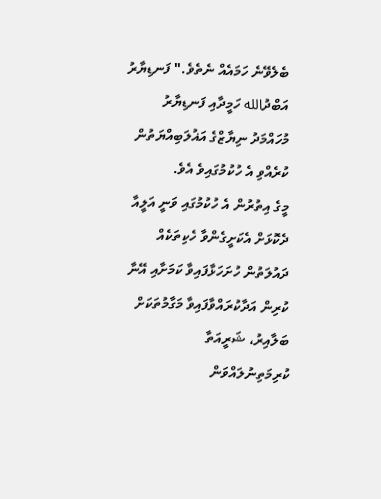ބެލެވޭނެ ހަމައެއް ނެތެވެ." ފަނޑިޔާރު އަބްދުالله ހަމީދާއި ފަނޑިޔާރު މުހައްމަދު ނިޔާޒްގެ އަޣުލަބިއްޔަތުން ކުރެއްވި އެ ހުކުމުގައިވެ އެވެ.
މީގެ އިތުރުން އެ ހުކުމުގައި ވަނީ އަލީއާ ދެކޮޅަށް އެކަށީގެންވާ ހެކިތަކެއް ދައުލަތުން ހުށަހަޅާފައިވާ ކަމަށާއި އޭނާ ކުރިން އަދާކުރައްވާފައިވާ މަގާމުތަކަށް ބަލާއިރު، ޝަރީއަތާ ކުރިމަތިނުލައްވަން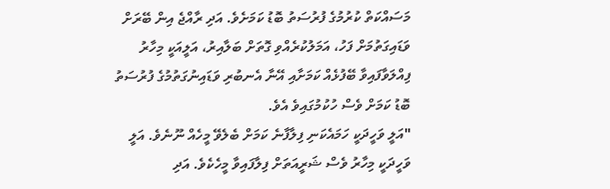މަސައްކަތް ކުރުމުގެ ފުރުސަތު ބޮޑު ކަމަށެވެ. އަދި ރާއްޖެ އިން ބޭރަށް ވަޑައިގަތުމަށް ފަހު، އަމަލުކުރެއްވި ގޮތަށް ބަލާއިރު، އަލީއަކީ މިހާރު ފިއްލަވާފައިވާ ބޭފުޅެއް ކަމަށާއި އޭނާ އެނބުރި ވަޑައިނުގަތުމުގެ ފުރުސަތު ބޮޑު ކަމަށް ވެސް ހުކުމުގައިވެ އެވެ.
"އަލީ ވަހީދަކީ ހަމައެކަނި ފިލާފާނެ ކަމަށް ބެލެވޭ މީހެއް ނޫނެވެ. އަލީ ވަހީދަކީ މިހާރު ވެސް ޝަރީއަތަށް ފިލާފައިވާ މީހެކެވެ. އަދި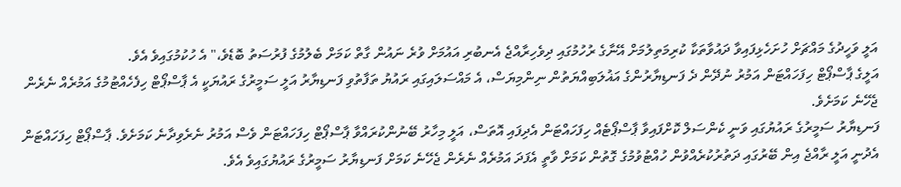އަލީ ވަހީދުގެ މައްޗަށް ހުށަހެޅިފައިވާ ދައުވާތަކާ ކުރިމަތިލުމަށް އޭނާގެ ރުހުމުގައި ދިވެހިރާއްޖެ އެނބުރި އައުމަށް ވުރެ ނައުން ގާތް ކަމަށް ބެލުމުގެ ފުރުސަތު ބޮޑެވެ،" އެ ހުކުމުގައިވެ އެވެ.
އަލީގެ ޕާސްޕޯޓް ހިފަހައްޓަން އަމުރު ނުދޭން ދެ ފަނޑިޔާރުންގެ އަޣުލަބިއްޔަތުން ނިންމިޔަސް، އެ މައްސަލައިގައި ރައުޔު ތަފާތުވި ފަނޑިޔާރު އަލީ ސަމީރުގެ ރައުޔަކީ އެ ޕާސްޕޯޓް ހިފެހެއްޓުމުގެ އަމުރެއް ނެރެން ޖެހޭނެ ކަމަށެވެ.
ފަނޑިޔާރު ސަމީރުގެ ރައުޔުގައި ވަނީ ކެންސަލް ކޮށްފައިވާ ޕާސްޕޯޓެއް ހިފަހައްޓަން އެދިފައި އޮތަސް، އަލީ މިހާރު ބޭނުންކުރައްވާ ޕާސްޕޯޓް ހިފަހައްޓަން ވެސް އަމުރު ނެރެވިދާނެ ކަމަށެވެ. ޕާސްޕޯޓް ހިފަހައްޓަން އެދުނީ އަލީ ރާއްޖެ އިން ބޭރުގައި ދަތުރުކުރެއްވުން ހުއްޓުވުމުގެ ގޮތުން ކަމަށް ވާތީ އެފަދަ އަމުރެއް ނެރެން ޖެހޭނެ ކަމަށް ފަނޑިޔާރު ސަމީރުގެ ރައުޔުގައިވެ އެވެ.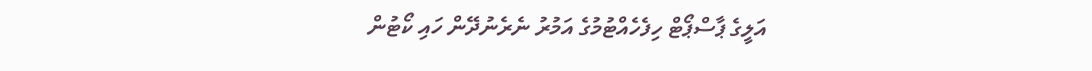އަލީގެ ޕާސްޕޯޓް ހިފެހެއްޓުމުގެ އަމުރު ނެރެނުދޭން ހައި ކޯޓުން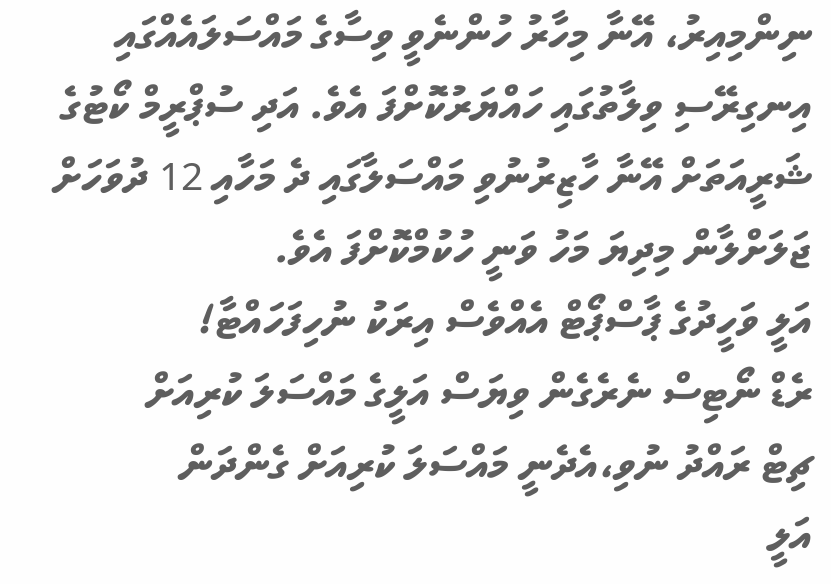ނިންމިއިރު، އޭނާ މިހާރު ހުންނެވީ ވިސާގެ މައްސަލައެއްގައި އިނގިރޭސި ވިލާތުގައި ހައްޔަރުކޮށްފަ އެވެ. އަދި ސުޕްރީމް ކޯޓުގެ ޝަރީއަތަށް އޭނާ ހާޒިރުނުވި މައްސަލާގައި ދެ މަހާއި 12 ދުވަހަށް ޖަލަށްލާން މިދިޔަ މަހު ވަނީ ހުކުމްކޮށްފަ އެވެ.
އަލީ ވަހީދުގެ ޕާސްޕޯޓް އެއްވެސް އިރަކު ނުހިފަހައްޓާ!
ރެޑް ނޯޓިސް ނެރެގެން ވިޔަސް އަލީގެ މައްސަލަ ކުރިއަށް
ޗިޓް ރައްދު ނުވި،އެދެނީ މައްސަލަ ކުރިއަށް ގެންދަން
އަލީ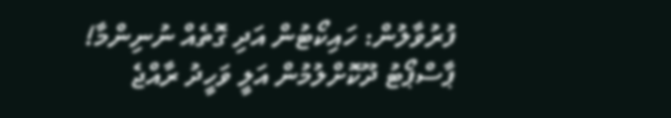ފުރުވާލުން: ހައިކޯޓުން އަދި ގޮތެއް ނުނިންމާ!
ޕާސްޕޯޓު ދޫކޮށްލުމުން އަލީ ވަހީދު ރާއްޖެ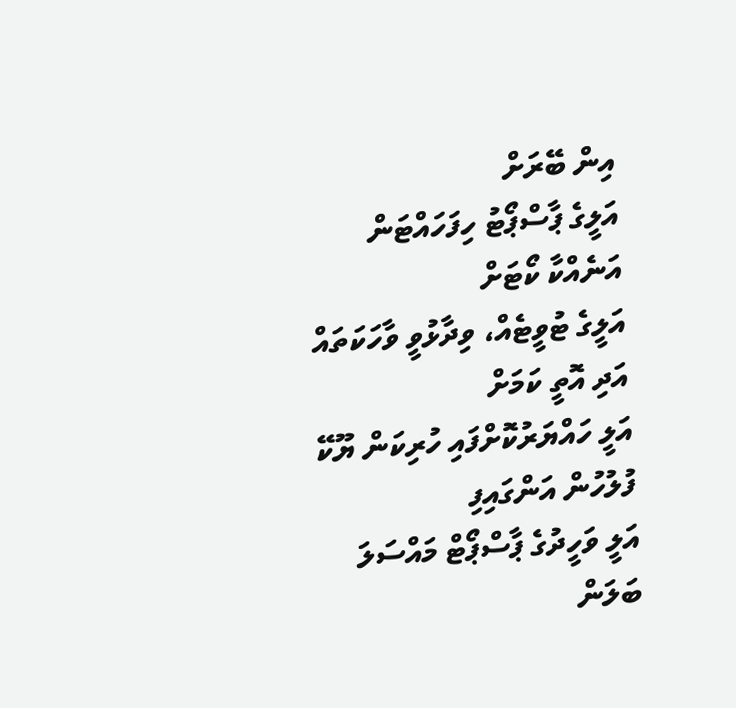އިން ބޭރަށް
އަލީގެ ޕާސްޕޯޓު ހިފަހައްޓަން އަނެއްކާ ކޯޓަށް
އަލީގެ ޓުވީޓެއް، ވިދާޅުވީ ވާހަކަތައް އަދި އޮތީ ކަމަށް
އަލީ ހައްޔަރުކޮށްފައި ހުރިކަން ޔޫކޭ ފުލުހުން އަންގައިފި
އަލީ ވަހީދުގެ ޕާސްޕޯޓް މައްސަލަ ބަލަން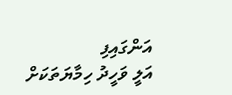އަންގައިފި
އަލީ ވަހީދު ހިމާޔަތަކަށް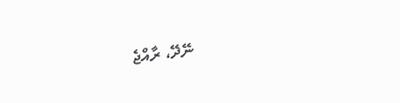ނޭދޭ، ރާއްޖެ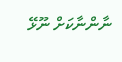ނާންނާކަށް ނޫޅޭ